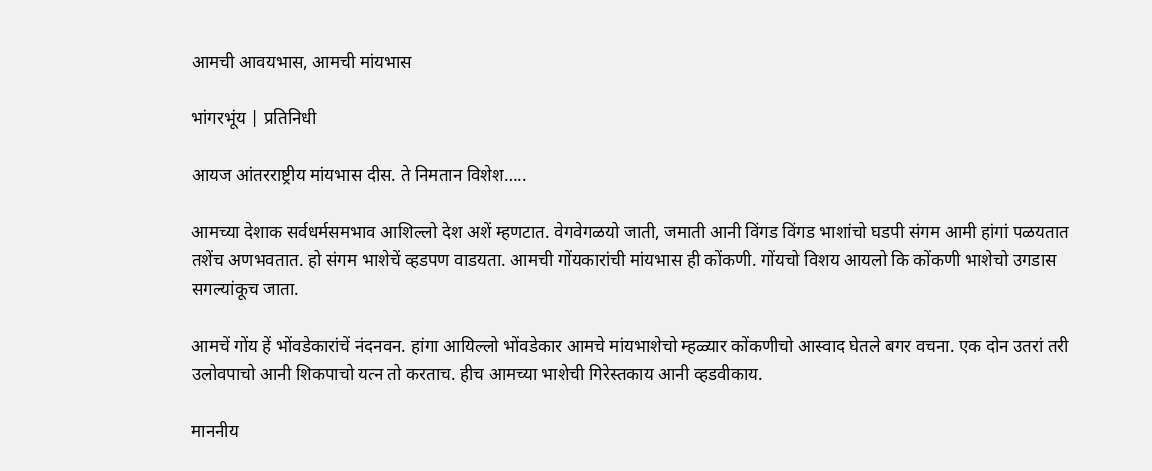आमची आवयभास, आमची मांयभास

भांगरभूंय | प्रतिनिधी

आयज आंतरराष्ट्रीय मांयभास दीस. ते निमतान विशेश…..

आमच्या देशाक सर्वधर्मसमभाव आशिल्लो देश अशें म्हणटात. वेगवेगळयो जाती, जमाती आनी विंगड विंगड भाशांचो घडपी संगम आमी हांगां पळयतात तशेंच अणभवतात. हो संगम भाशेचें व्हडपण वाडयता. आमची गोंयकारांची मांयभास ही कोंकणी. गोंयचो विशय आयलो कि कोंकणी भाशेचो उगडास सगल्यांकूच जाता.

आमचें गोंय हें भोंवडेकारांचें नंदनवन. हांगा आयिल्लो भोंवडेकार आमचे मांयभाशेचो म्हळ्यार कोंकणीचो आस्वाद घेतले बगर वचना. एक दोन उतरां तरी उलोवपाचो आनी शिकपाचो यत्न तो करताच. हीच आमच्या भाशेची गिरेस्तकाय आनी व्हडवीकाय.

माननीय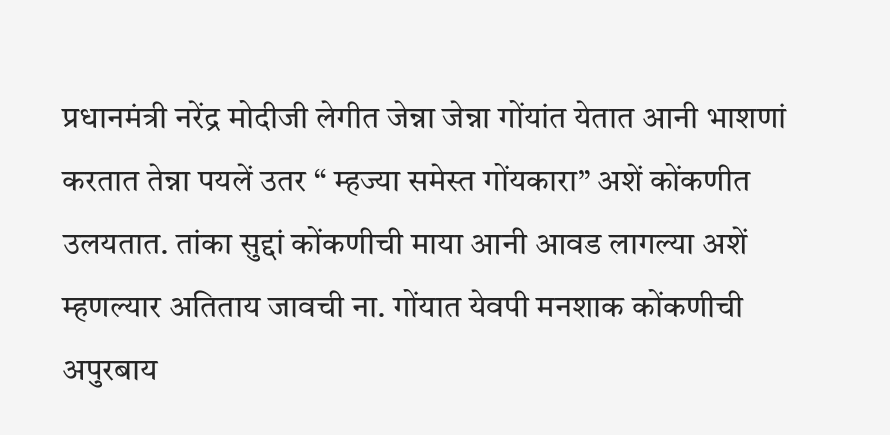प्रधानमंत्री नरेंद्र मोदीजी लेगीत जेन्ना जेन्ना गोंयांत येतात आनी भाशणां करतात तेन्ना पयलें उतर “ म्हज्या समेस्त गोंयकारा” अशें कोंकणीत उलयतात. तांका सुद्दां कोंकणीची माया आनी आवड लागल्या अशें म्हणल्यार अतिताय जावची ना. गोंयात येवपी मनशाक कोंकणीची अपुरबाय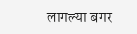लागल्या बगर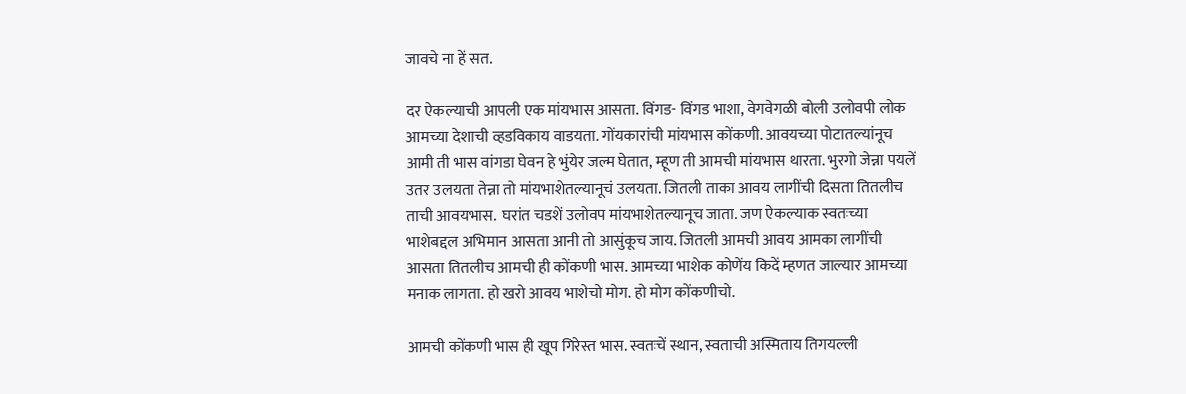जावचे ना हें सत.

दर ऐकल्याची आपली एक मांयभास आसता. विंगड- विंगड भाशा, वेगवेगळी बोली उलोवपी लोक आमच्या देशाची व्हडविकाय वाडयता. गोंयकारांची मांयभास कोंकणी. आवयच्या पोटातल्यांनूच आमी ती भास वांगडा घेवन हे भुंयेर जल्म घेतात, म्हूण ती आमची मांयभास थारता. भुरगो जेन्ना पयलें उतर उलयता तेन्ना तो मांयभाशेतल्यानूचं उलयता. जितली ताका आवय लागींची दिसता तितलीच ताची आवयभास.  घरांत चडशें उलोवप मांयभाशेतल्यानूच जाता. जण ऐकल्याक स्वतःच्या भाशेबद्दल अभिमान आसता आनी तो आसुंकूच जाय. जितली आमची आवय आमका लागींची आसता तितलीच आमची ही कोंकणी भास. आमच्या भाशेक कोणेंय किदें म्हणत जाल्यार आमच्या मनाक लागता. हो खरो आवय भाशेचो मोग. हो मोग कोंकणीचो.

आमची कोंकणी भास ही खूप गिरेस्त भास. स्वतःचें स्थान, स्वताची अस्मिताय तिगयल्ली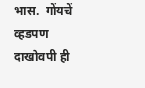भास.  गोंयचें व्हडपण दाखोवपी ही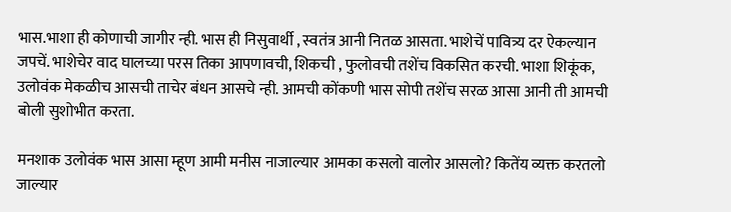भास.भाशा ही कोणाची जागीर न्ही. भास ही निसुवार्थी , स्वतंत्र आनी नितळ आसता. भाशेचें पावित्र्य दर ऐकल्यान जपचें. भाशेचेर वाद घालच्या परस तिका आपणावची, शिकची , फुलोवची तशेंच विकसित करची. भाशा शिकूंक, उलोवंक मेकळीच आसची ताचेर बंधन आसचे न्ही. आमची कोंकणी भास सोपी तशेंच सरळ आसा आनी ती आमची बोली सुशोभीत करता.

मनशाक उलोवंक भास आसा म्हूण आमी मनीस नाजाल्यार आमका कसलो वालोर आसलो? कितेंय व्यक्त करतलो जाल्यार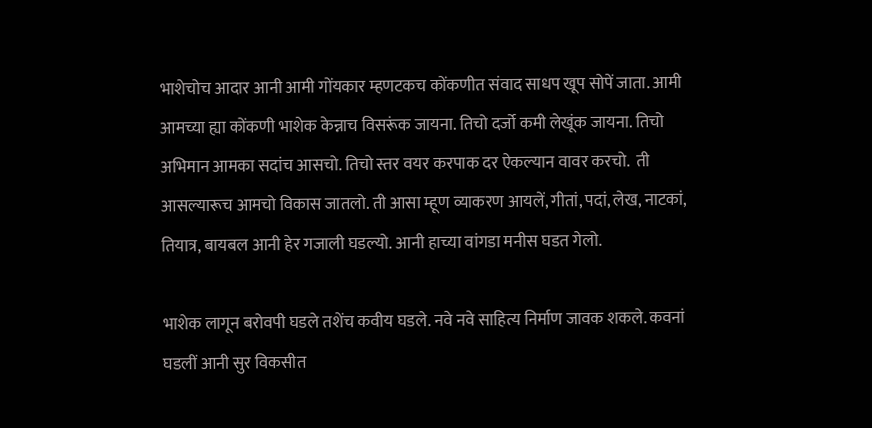भाशेचोच आदार आनी आमी गोंयकार म्हणटकच कोंकणीत संवाद साधप खूप सोपें जाता. आमी आमच्या ह्या कोंकणी भाशेक केन्नाच विसरूंक जायना. तिचो दर्जो कमी लेखूंक जायना. तिचो अभिमान आमका सदांच आसचो. तिचो स्तर वयर करपाक दर ऐकल्यान वावर करचो.  ती आसल्यारूच आमचो विकास जातलो. ती आसा म्हूण व्याकरण आयलें, गीतां, पदां, लेख, नाटकां, तियात्र, बायबल आनी हेर गजाली घडल्यो. आनी हाच्या वांगडा मनीस घडत गेलो.

भाशेक लागून बरोवपी घडले तशेंच कवीय घडले. नवे नवे साहित्य निर्माण जावक शकले. कवनां घडलीं आनी सुर विकसीत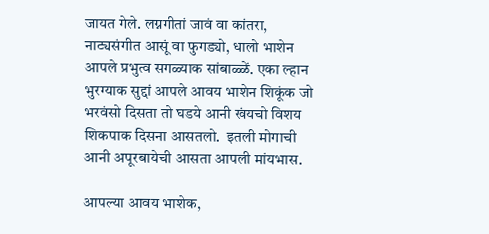जायत गेले. लग्नगीतां जावं वा कांतरा, नाट्यसंगीत आसूं वा फुगड्यो, धालो भाशेन आपले प्रभुत्व सगळ्याक सांबाळ्ळें. एका ल्हान भुरग्याक सुद्दां आपले आवय भाशेन शिकूंक जो भरवंसो दिसता तो घडये आनी खंयचो विशय शिकपाक दिसना आसतलो.  इतली मोगाची आनी अपूरबायेची आसता आपली मांयभास.

आपल्या आवय भाशेक,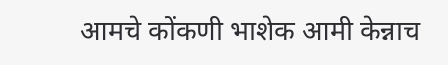आमचे कोंकणी भाशेक आमी केन्नाच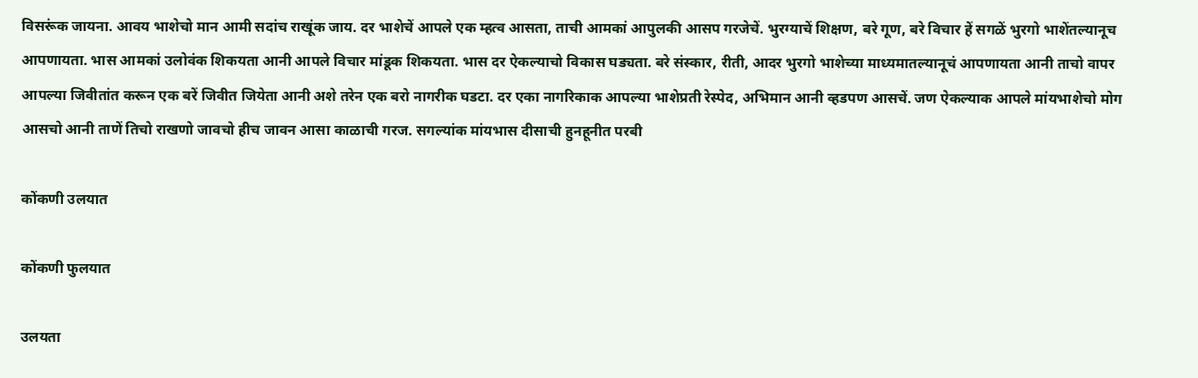विसरूंक जायना. आवय भाशेचो मान आमी सदांच राखूंक जाय. दर भाशेचें आपले एक म्हत्व आसता, ताची आमकां आपुलकी आसप गरजेचें. भुरग्याचें शिक्षण, बरे गूण, बरे विचार हें सगळें भुरगो भाशेंतल्यानूच आपणायता. भास आमकां उलोवंक शिकयता आनी आपले विचार मांडूक शिकयता. भास दर ऐकल्याचो विकास घड्यता. बरे संस्कार, रीती, आदर भुरगो भाशेच्या माध्यमातल्यानूचं आपणायता आनी ताचो वापर आपल्या जिवीतांत करून एक बरें जिवीत जियेता आनी अशे तरेन एक बरो नागरीक घडटा. दर एका नागरिकाक आपल्या भाशेप्रती रेस्पेद, अभिमान आनी व्हडपण आसचें. जण ऐकल्याक आपले मांयभाशेचो मोग आसचो आनी ताणें तिचो राखणो जावचो हीच जावन आसा काळाची गरज. सगल्यांक मांयभास दीसाची हुनहूनीत परबी

कोंकणी उलयात

कोंकणी फुलयात

उलयता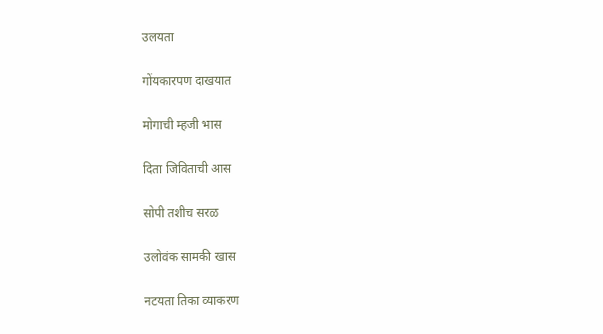उलयता

गोंयकारपण दाखयात

मोगाची म्हजी भास

दिता जिविताची आस

सोपी तशीच सरळ

उलोवंक सामकी खास

नटयता तिका व्याकरण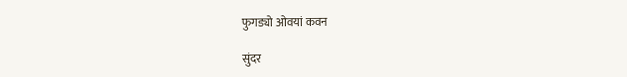फुगड्यो ओवयां कवन

सुंदर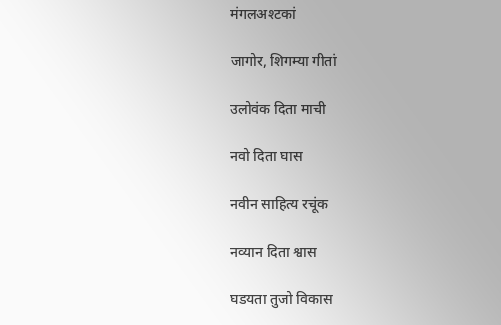मंगलअश्टकां

जागोर, शिगम्या गीतां

उलोवंक दिता माची

नवो दिता घास

नवीन साहित्य रचूंक

नव्यान दिता श्वास

घडयता तुजो विकास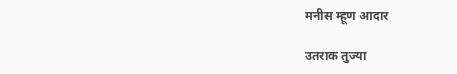मनीस म्हूण आदार

उतराक तुज्या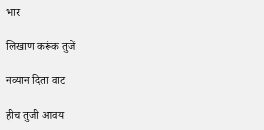भार

लिखाण करूंक तुजें

नव्यान दिता वाट

हीच तुजी आवय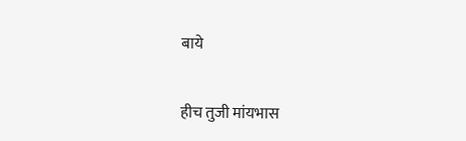बाये

हीच तुजी मांयभास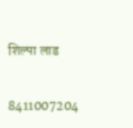शिल्पा लाड

8411007204